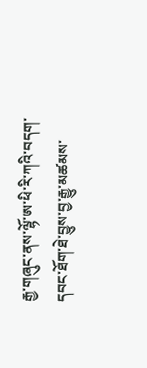རྒྱ་གཞུང་ནས་ལྷོ་ཨ་ཕི་རི་ཀའི་བདག་དབང་ཐོག་ཐེ་བྱུས་བྱ་རྒྱུ་མཚམས་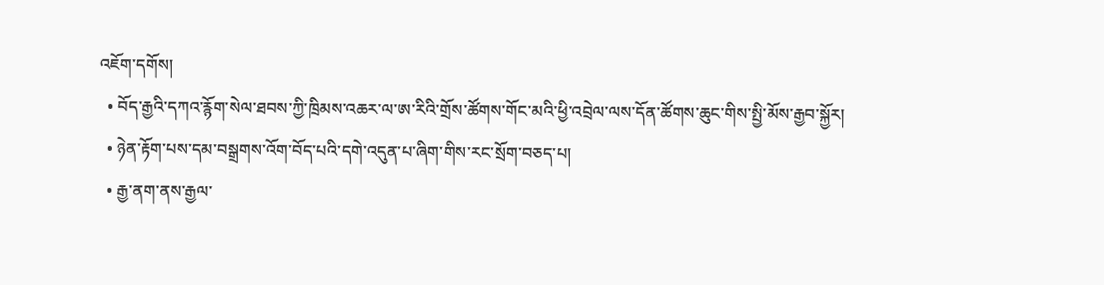འཇོག་དགོས།
  • བོད་རྒྱའི་དཀའ་རྙོག་སེལ་ཐབས་ཀྱི་ཁྲིམས་འཆར་ལ་ཨ་རིའི་གྲོས་ཚོགས་གོང་མའི་ཕྱི་འབྲེལ་ལས་དོན་ཚོགས་ཆུང་གིས་སྤྱི་མོས་རྒྱབ་སྐྱོར།
  • ཉེན་རྟོག་པས་དམ་བསྒྲགས་འོག་བོད་པའི་དགེ་འདུན་པ་ཞིག་གིས་རང་སྲོག་བཅད་པ།
  • རྒྱ་ནག་ནས་རྒྱལ་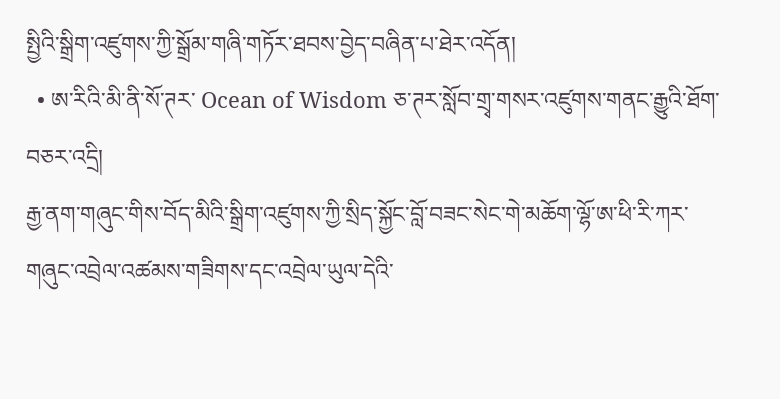སྤྱིའི་སྒྲིག་འཛུགས་ཀྱི་སྒྲོམ་གཞི་གཏོར་ཐབས་བྱེད་བཞིན་པ་ཐེར་འདོན།
  • ཨ་རིའི་མི་ནི་སོ་ཊར་ Ocean of Wisdom ཅ་ཊར་སློབ་གྲྭ་གསར་འཛུགས་གནང་རྒྱུའི་ཐོག་བཅར་འདྲི།
རྒྱ་ནག་གཞུང་གིས་བོད་མིའི་སྒྲིག་འཛུགས་ཀྱི་སྲིད་སྐྱོང་བློ་བཟང་སེང་གེ་མཆོག་ལྷོ་ཨ་ཕི་རི་ཀར་གཞུང་འབྲེལ་འཚམས་གཟིགས་དང་འབྲེལ་ཡུལ་དེའི་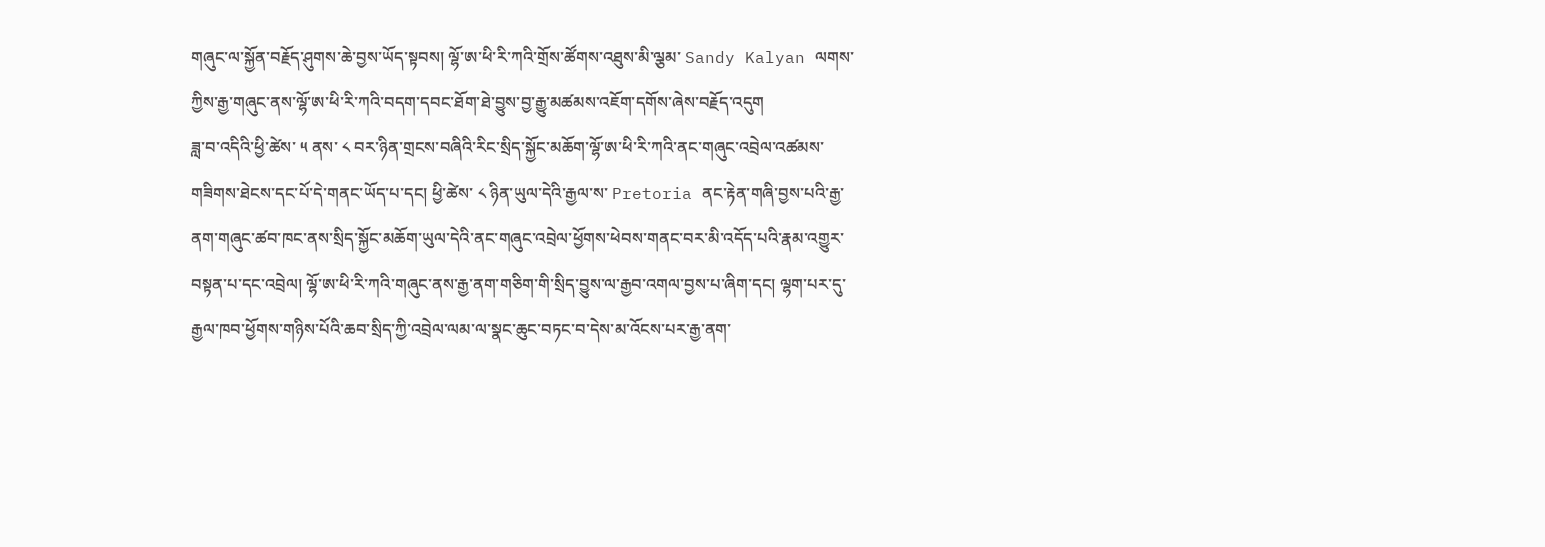གཞུང་ལ་སྐྱོན་བརྗོད་ཤུགས་ཆེ་བྱས་ཡོད་སྟབས། ལྷོ་ཨ་ཕི་རི་ཀའི་གྲོས་ཚོགས་འཐུས་མི་ལྕམ་ Sandy Kalyan ལགས་ཀྱིས་རྒྱ་གཞུང་ནས་ལྷོ་ཨ་ཕི་རི་ཀའི་བདག་དབང་ཐོག་ཐེ་བྱུས་བྱ་རྒྱུ་མཚམས་འཇོག་དགོས་ཞེས་བརྗོད་འདུག
ཟླ་བ་འདིའི་ཕྱི་ཚེས་ ༥ ནས་ ༨ བར་ཉིན་གྲངས་བཞིའི་རིང་སྲིད་སྐྱོང་མཆོག་ལྷོ་ཨ་ཕི་རི་ཀའི་ནང་གཞུང་འབྲེལ་འཚམས་གཟིགས་ཐེངས་དང་པོ་དེ་གནང་ཡོད་པ་དང། ཕྱི་ཚེས་ ༨ ཉིན་ཡུལ་དེའི་རྒྱལ་ས་ Pretoria ནང་རྟེན་གཞི་བྱས་པའི་རྒྱ་ནག་གཞུང་ཚབ་ཁང་ནས་སྲིད་སྐྱོང་མཆོག་ཡུལ་དེའི་ནང་གཞུང་འབྲེལ་ཕྱོགས་ཕེབས་གནང་བར་མི་འདོད་པའི་རྣམ་འགྱུར་བསྟན་པ་དང་འབྲེལ། ལྷོ་ཨ་ཕི་རི་ཀའི་གཞུང་ནས་རྒྱ་ནག་གཅིག་གི་སྲིད་བྱུས་ལ་རྒྱབ་འགལ་བྱས་པ་ཞིག་དང། ལྷག་པར་དུ་རྒྱལ་ཁབ་ཕྱོགས་གཉིས་པོའི་ཆབ་སྲིད་ཀྱི་འབྲེལ་ལམ་ལ་སྣང་ཆུང་བཏང་བ་དེས་མ་འོངས་པར་རྒྱ་ནག་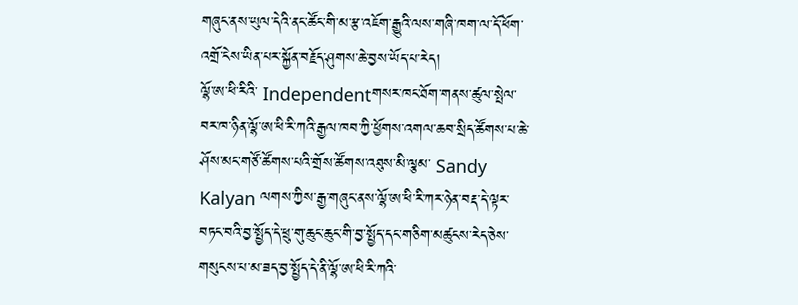གཞུང་ནས་ཡུལ་དེའི་ནང་ཚོང་གི་མ་རྩ་འཇོག་རྒྱུའི་ལས་གཞི་ཁག་ལ་དོ་ཕོག་འགྲོ་ངེས་ཡིན་པར་སྐྱོན་བརྗོད་ཤུགས་ཆེ་བྱས་ཡོད་པ་རེད།
ལྷོ་ཨ་ཕི་རིའི་ Independentགསར་ཁང་ཐོག་གནས་ཚུལ་སྤེལ་བར་ཁ་ཉིན་ལྷོ་ཨ་ཕི་རི་ཀའི་རྒྱལ་ཁབ་ཀྱི་ཕྱོགས་འགལ་ཆབ་སྲིད་ཚོགས་པ་ཆེ་ཤོས་མང་གཙོ་ཚོགས་པའི་གྲོས་ཚོགས་འཐུས་མི་ལྕམ་ Sandy Kalyan ལགས་ཀྱིས་རྒྱ་གཞུང་ནས་ལྷོ་ཨ་ཕི་རི་ཀར་ཉེན་བརྡ་དེ་ལྟར་བཏང་བའི་བྱ་སྤྱོད་དེ་ཕྲུ་གུ་ཆུང་ཆུང་གི་བྱ་སྤྱོད་དང་གཅིག་མཚུངས་རེད་ཅེས་གསུངས་པ་མ་ཟད་བྱ་སྤྱོད་དེ་ནི་ལྷོ་ཨ་ཕི་རི་ཀའི་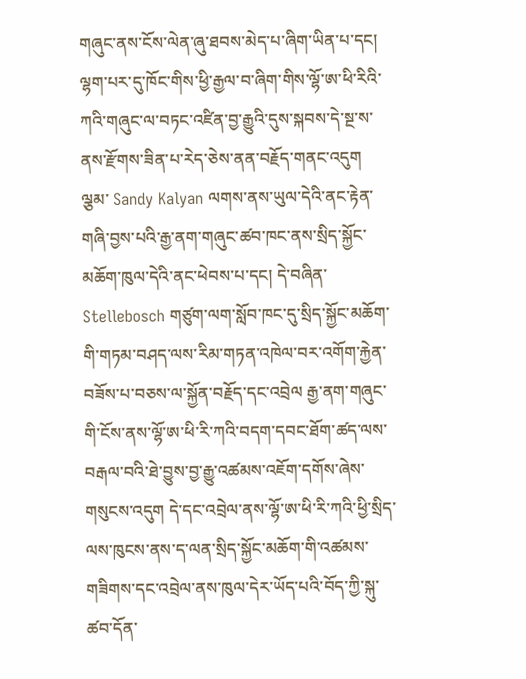གཞུང་ནས་ངོས་ལེན་ཞུ་ཐབས་མེད་པ་ཞིག་ཡིན་པ་དང། ལྷག་པར་དུ་ཁོང་གིས་ཕྱི་རྒྱལ་བ་ཞིག་གིས་ལྷོ་ཨ་ཕི་རིའི་ཀའི་གཞུང་ལ་བཏང་འཛིན་བྱ་རྒྱུའི་དུས་སྐབས་དེ་སྔ་ས་ནས་རྫོགས་ཟིན་པ་རེད་ཅེས་ནན་བརྗོད་གནང་འདུག
ལྕམ་ Sandy Kalyan ལགས་ནས་ཡུལ་དེའི་ནང་རྟེན་གཞི་བྱས་པའི་རྒྱ་ནག་གཞུང་ཚབ་ཁང་ནས་སྲིད་སྐྱོང་མཆོག་ཁུལ་དེའི་ནང་ཕེབས་པ་དང། དེ་བཞིན་ Stellebosch གཙུག་ལག་སློབ་ཁང་དུ་སྲིད་སྐྱོང་མཆོག་གི་གཏམ་བཤད་ལས་རིམ་གཏན་འཁེལ་བར་འགོག་རྐྱེན་བཟོས་པ་བཅས་ལ་སྐྱོན་བརྗོད་དང་འབྲེལ རྒྱ་ནག་གཞུང་གི་ངོས་ནས་ལྷོ་ཨ་ཕི་རི་ཀའི་བདག་དབང་ཐོག་ཚད་ལས་བརྒལ་བའི་ཐེ་བྱུས་བྱ་རྒྱུ་འཚམས་འཇོག་དགོས་ཞེས་གསུངས་འདུག དེ་དང་འབྲེལ་ནས་ལྷོ་ཨ་ཕི་རི་ཀའི་ཕྱི་སྲིད་ལས་ཁུངས་ནས་ད་ལན་སྲིད་སྐྱོང་མཆོག་གི་འཚམས་གཟིགས་དང་འབྲེལ་ནས་ཁུལ་དེར་ཡོད་པའི་བོད་ཀྱི་སྐུ་ཚབ་དོན་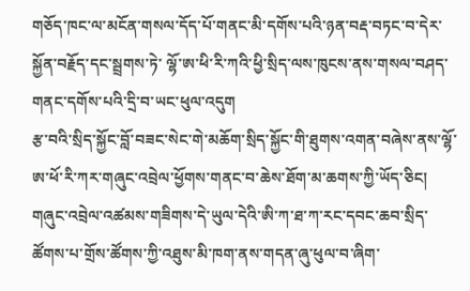གཅོད་ཁང་ལ་མངོན་གསལ་དོད་པོ་གནང་མི་དགོས་པའི་ཉན་བརྡ་བཏང་བ་དེར་སྐྱོན་བརྗོད་དང་སྦྲགས་ཏེ་ ལྷོ་ཨ་ཕི་རི་ཀའི་ཕྱི་སྲིད་ལས་ཁུངས་ནས་གསལ་བཤད་གནང་དགོས་པའི་དྲི་བ་ཡང་ཕུལ་འདུག
རྩ་བའི་སྲིད་སྐྱོང་བློ་བཟང་སེང་གེ་མཆོག་སྲིད་སྐྱོང་གི་ཐུགས་འགན་བཞེས་ནས་ལྷོ་ཨ་ཕོ་རི་ཀར་གཞུང་འབྲེལ་ཕྱོགས་གནང་བ་ཆེས་ཐོག་མ་ཆགས་ཀྱི་ཡོད་ཅིང། གཞུང་འབྲེལ་འཚམས་གཟིགས་དེ་ཡུལ་དེའི་ཨི་ཀ་ཐ་ཀ་རང་དབང་ཆབ་སྲིད་ཚོགས་པ་གྲོས་ཚོགས་ཀྱི་འཐུས་མི་ཁག་ནས་གདན་ཞུ་ཕུལ་བ་ཞིག་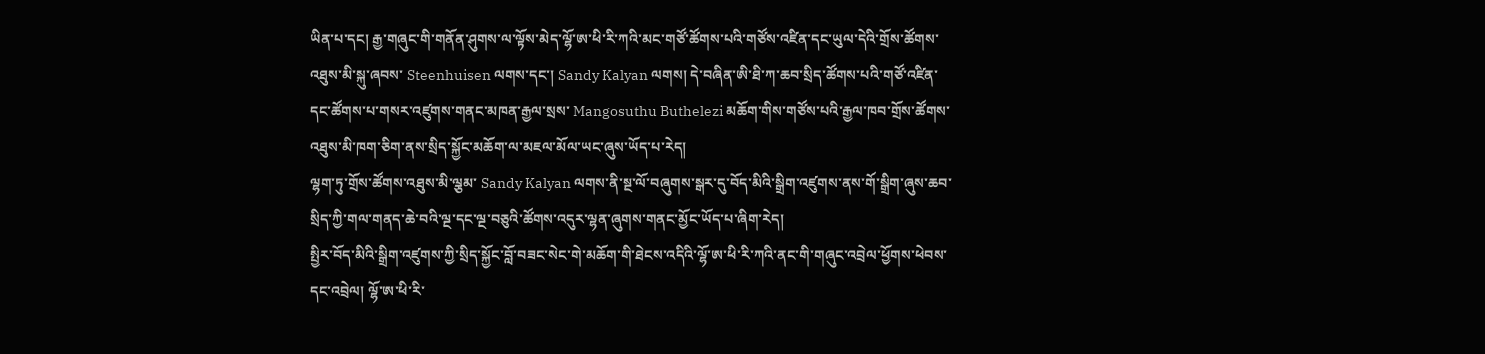ཡིན་པ་དང། རྒྱ་གཞུང་གི་གནོན་ཤུགས་ལ་ལྟོས་མེད་ལྷོ་ཨ་ཕི་རི་ཀའི་མང་གཙོ་ཚོགས་པའི་གཙོས་འཛིན་དང་ཡུལ་དེའི་གྲོས་ཚོགས་འཐུས་མི་སྐུ་ཞབས་ Steenhuisen ལགས་དང་། Sandy Kalyan ལགས། དེ་བཞིན་ཨི་ཐི་ཀ་ཆབ་སྲིད་ཚོགས་པའི་གཙོ་འཛིན་དང་ཚོགས་པ་གསར་འཛུགས་གནང་མཁན་རྒྱལ་སྲས་ Mangosuthu Buthelezi མཆོག་གིས་གཙོས་པའི་རྒྱལ་ཁབ་གྲོས་ཚོགས་འཐུས་མི་ཁག་ཅིག་ནས་སྲིད་སྐྱོང་མཆོག་ལ་མཇལ་མོལ་ཡང་ཞུས་ཡོད་པ་རེད།
ལྷག་ཏུ་གྲོས་ཚོགས་འཐུས་མི་ལྕམ་ Sandy Kalyan ལགས་ནི་སྔ་ལོ་བཞུགས་སྒར་དུ་བོད་མིའི་སྒྲིག་འཛུགས་ནས་གོ་སྒྲིག་ཞུས་ཆབ་སྲིད་ཀྱི་གལ་གནད་ཆེ་བའི་ལྔ་དང་ལྔ་བཅུའི་ཚོགས་འདུར་ལྷན་ཞུགས་གནང་མྱོང་ཡོད་པ་ཞིག་རེད།
སྤྱིར་བོད་མིའི་སྒྲིག་འཛུགས་ཀྱི་སྲིད་སྐྱོང་བློ་བཟང་སེང་གེ་མཆོག་གི་ཐེངས་འདིའི་ལྷོ་ཨ་ཕི་རི་ཀའི་ནང་གི་གཞུང་འབྲེལ་ཕྱོགས་ཕེབས་དང་འབྲེལ། ལྷོ་ཨ་ཕི་རི་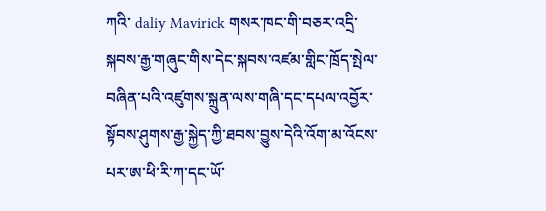ཀའི་ daliy Mavirick གསར་ཁང་གི་བཅར་འདྲི་སྐབས་རྒྱ་གཞུང་གིས་དེང་སྐབས་འཛམ་གླིང་ཁྲོད་སྤེལ་བཞིན་པའི་འཛུགས་སྐྲུན་ལས་གཞི་དང་དཔལ་འབྱོར་སྟོབས་ཤུགས་རྒྱ་སྐྱེད་ཀྱི་ཐབས་བྱུས་དེའི་འོག་མ་འོངས་པར་ཨ་ཕི་རི་ཀ་དང་ཡོ་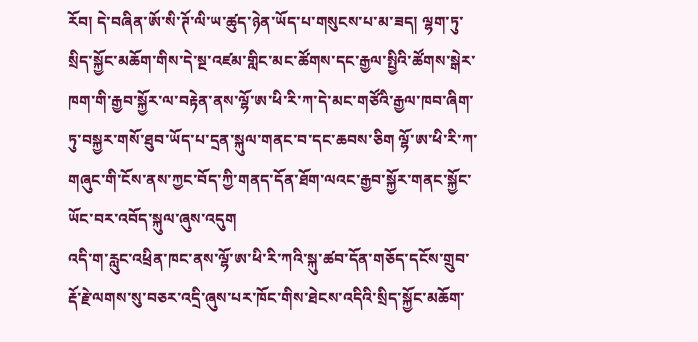རོབ། དེ་བཞིན་ཨོ་སི་ཊོ་ལི་ཡ་ཚུད་ཉེན་ཡོད་པ་གསུངས་པ་མ་ཟད། ལྷག་ཏུ་སྲིད་སྐྱོང་མཆོག་གིས་དེ་སྔ་འཛམ་གླིང་མང་ཚོགས་དང་རྒྱལ་སྤྱིའི་ཚོགས་སྒེར་ཁག་གི་རྒྱབ་སྐྱོར་ལ་བརྟེན་ནས་ལྷོ་ཨ་ཕི་རི་ཀ་དེ་མང་གཙོའི་རྒྱལ་ཁབ་ཞིག་ཏུ་བསྐྱར་གསོ་ཐུབ་ཡོད་པ་དྲན་སྐུལ་གནང་བ་དང་ཆབས་ཅིག ལྷོ་ཨ་ཕི་རི་ཀ་གཞུང་གི་ངོས་ནས་ཀྱང་བོད་ཀྱི་གནད་དོན་ཐོག་ལའང་རྒྱབ་སྐྱོར་གནང་སྐྱོང་ཡོང་བར་འབོད་སྐུལ་ཞུས་འདུག
འདི་ག་རླུང་འཕྲིན་ཁང་ནས་ལྷོ་ཨ་ཕི་རི་ཀའི་སྐུ་ཚབ་དོན་གཅོད་དངོས་གྲུབ་རྡོ་རྗེ་ལགས་སུ་བཅར་འདྲི་ཞུས་པར་ཁོང་གིས་ཐེངས་འདིའི་སྲིད་སྐྱོང་མཆོག་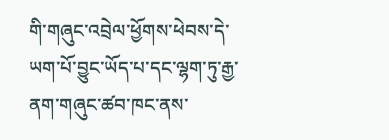གི་གཞུང་འབྲེལ་ཕྱོགས་ཕེབས་དེ་ཡག་པོ་བྱུང་ཡོད་པ་དང་ལྷག་ཏུ་རྒྱ་ནག་གཞུང་ཚབ་ཁང་ནས་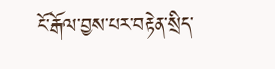ངོ་རྒོལ་བྱས་པར་བརྟེན་སྲིད་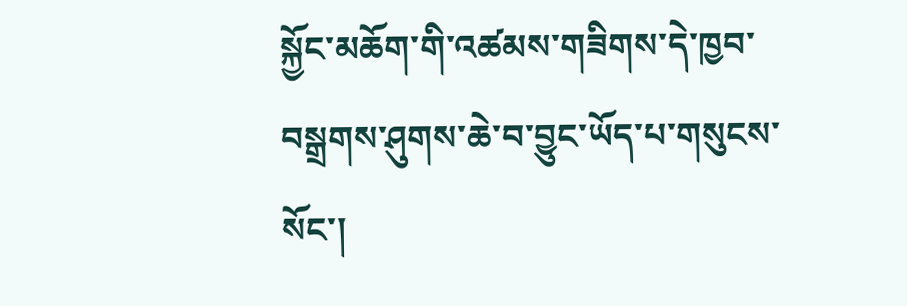སྐྱོང་མཆོག་གི་འཚམས་གཟིགས་དེ་ཁྱབ་བསྒྲགས་ཤུགས་ཆེ་བ་བྱུང་ཡོད་པ་གསུངས་སོང་།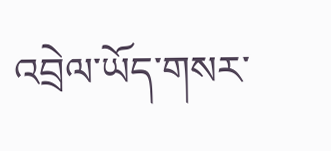འབྲེལ་ཡོད་གསར་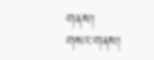གནས།
གསར་གནས།